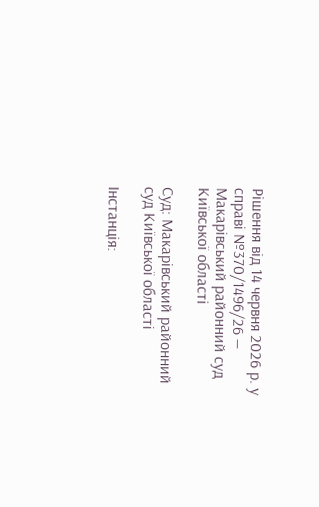Рішення від 14 червня 2026 р. у справі №370/1496/26 — Макарівський районний суд Київської області

Суд: Макарівський районний суд Київської області

Інстанція: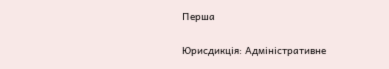Перша

Юрисдикція: Адміністративне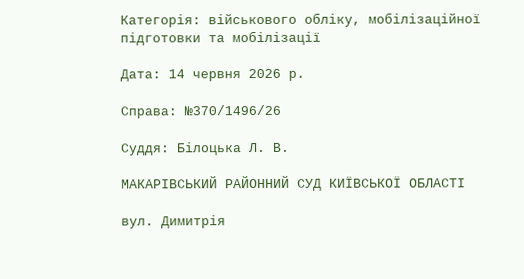Категорія: військового обліку, мобілізаційної підготовки та мобілізації

Дата: 14 червня 2026 р.

Справа: №370/1496/26

Суддя: Білоцька Л. В.

МАКАРІВСЬКИЙ РАЙОННИЙ СУД КИЇВСЬКОЇ ОБЛАСТІ

вул. Димитрія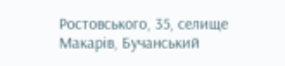Ростовського, 35, селище Макарів, Бучанський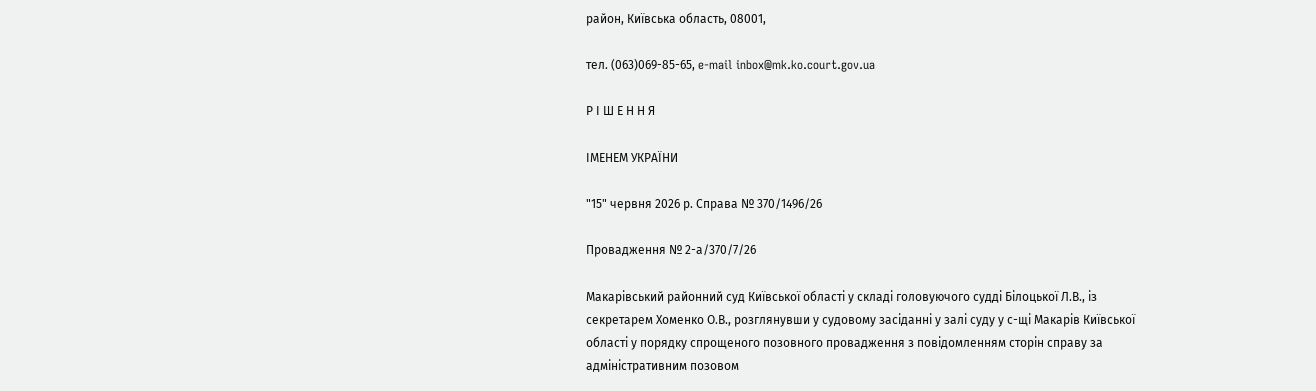район, Київська область, 08001,

тел. (063)069-85-65, e-mail inbox@mk.ko.court.gov.ua

Р І Ш Е Н Н Я

ІМЕНЕМ УКРАЇНИ

"15" червня 2026 р. Справа № 370/1496/26

Провадження № 2-а/370/7/26

Макарівський районний суд Київської області у складі головуючого судді Білоцької Л.В., із секретарем Хоменко О.В., розглянувши у судовому засіданні у залі суду у с-щі Макарів Київської області у порядку спрощеного позовного провадження з повідомленням сторін справу за адміністративним позовом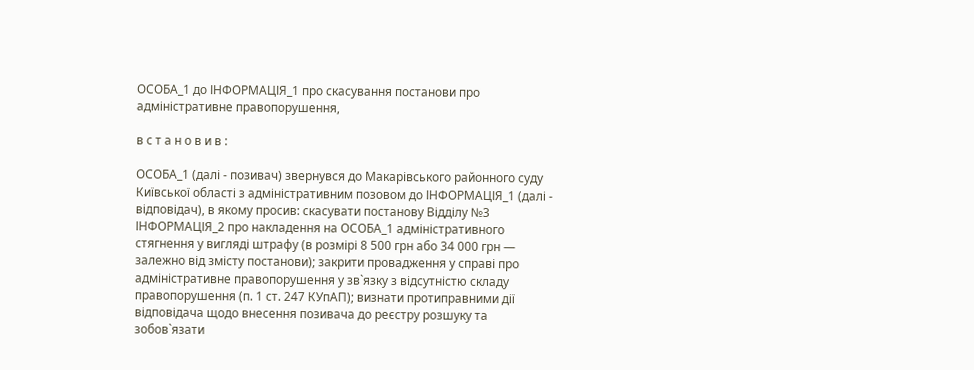ОСОБА_1 до ІНФОРМАЦІЯ_1 про скасування постанови про адміністративне правопорушення,

в с т а н о в и в :

ОСОБА_1 (далі - позивач) звернувся до Макарівського районного суду Київської області з адміністративним позовом до ІНФОРМАЦІЯ_1 (далі - відповідач), в якому просив: скасувати постанову Відділу №3 ІНФОРМАЦІЯ_2 про накладення на ОСОБА_1 адміністративного стягнення у вигляді штрафу (в розмірі 8 500 грн або 34 000 грн — залежно від змісту постанови); закрити провадження у справі про адміністративне правопорушення у зв`язку з відсутністю складу правопорушення (п. 1 ст. 247 КУпАП); визнати протиправними дії відповідача щодо внесення позивача до реєстру розшуку та зобов`язати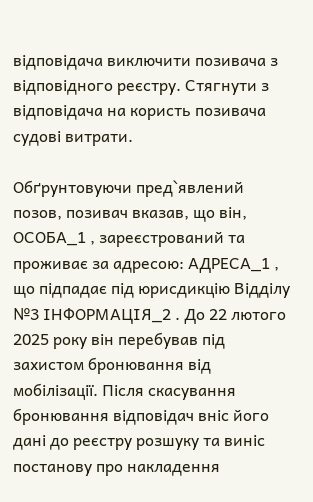відповідача виключити позивача з відповідного реєстру. Стягнути з відповідача на користь позивача судові витрати.

Обґрунтовуючи пред`явлений позов, позивач вказав, що він, ОСОБА_1 , зареєстрований та проживає за адресою: АДРЕСА_1 , що підпадає під юрисдикцію Відділу №3 ІНФОРМАЦІЯ_2 . До 22 лютого 2025 року він перебував під захистом бронювання від мобілізації. Після скасування бронювання відповідач вніс його дані до реєстру розшуку та виніс постанову про накладення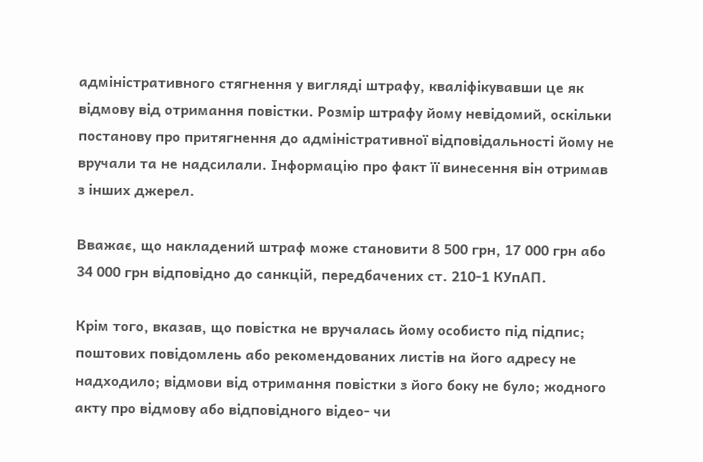адміністративного стягнення у вигляді штрафу, кваліфікувавши це як відмову від отримання повістки. Розмір штрафу йому невідомий, оскільки постанову про притягнення до адміністративної відповідальності йому не вручали та не надсилали. Інформацію про факт її винесення він отримав з інших джерел.

Вважає, що накладений штраф може становити 8 500 грн, 17 000 грн або 34 000 грн відповідно до санкцій, передбачених ст. 210-1 КУпАП.

Крім того, вказав, що повістка не вручалась йому особисто під підпис; поштових повідомлень або рекомендованих листів на його адресу не надходило; відмови від отримання повістки з його боку не було; жодного акту про відмову або відповідного відео- чи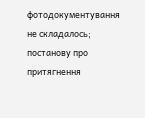фотодокументування не складалось; постанову про притягнення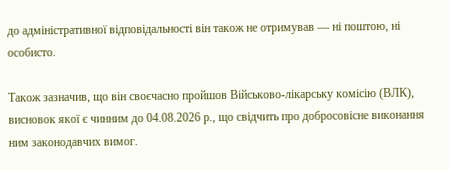до адміністративної відповідальності він також не отримував — ні поштою, ні особисто.

Також зазначив, що він своєчасно пройшов Військово-лікарську комісію (ВЛК), висновок якої є чинним до 04.08.2026 р., що свідчить про добросовісне виконання ним законодавчих вимог.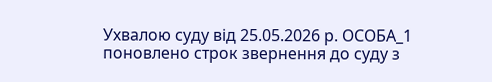Ухвалою суду від 25.05.2026 р. ОСОБА_1 поновлено строк звернення до суду з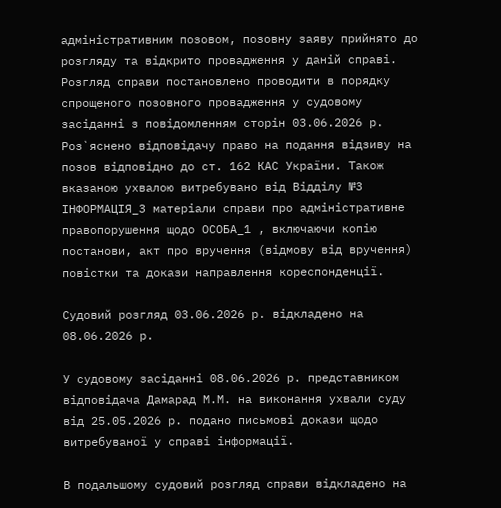адміністративним позовом, позовну заяву прийнято до розгляду та відкрито провадження у даній справі. Розгляд справи постановлено проводити в порядку спрощеного позовного провадження у судовому засіданні з повідомленням сторін 03.06.2026 р. Роз`яснено відповідачу право на подання відзиву на позов відповідно до ст. 162 КАС України. Також вказаною ухвалою витребувано від Відділу №3 ІНФОРМАЦІЯ_3 матеріали справи про адміністративне правопорушення щодо ОСОБА_1 , включаючи копію постанови, акт про вручення (відмову від вручення) повістки та докази направлення кореспонденції.

Судовий розгляд 03.06.2026 р. відкладено на 08.06.2026 р.

У судовому засіданні 08.06.2026 р. представником відповідача Дамарад М.М. на виконання ухвали суду від 25.05.2026 р. подано письмові докази щодо витребуваної у справі інформації.

В подальшому судовий розгляд справи відкладено на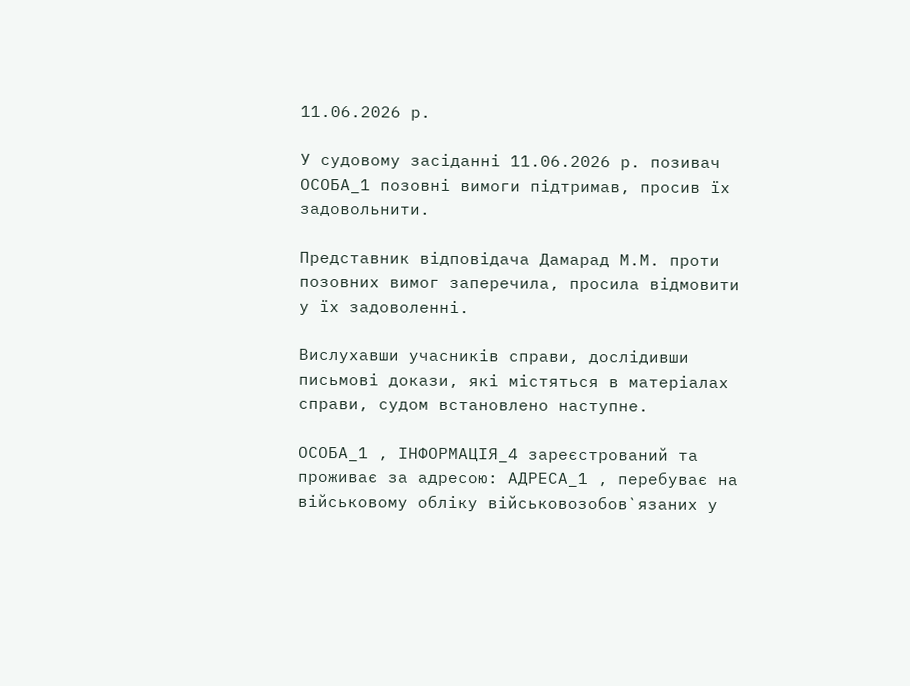11.06.2026 р.

У судовому засіданні 11.06.2026 р. позивач ОСОБА_1 позовні вимоги підтримав, просив їх задовольнити.

Представник відповідача Дамарад М.М. проти позовних вимог заперечила, просила відмовити у їх задоволенні.

Вислухавши учасників справи, дослідивши письмові докази, які містяться в матеріалах справи, судом встановлено наступне.

ОСОБА_1 , ІНФОРМАЦІЯ_4 зареєстрований та проживає за адресою: АДРЕСА_1 , перебуває на військовому обліку військовозобов`язаних у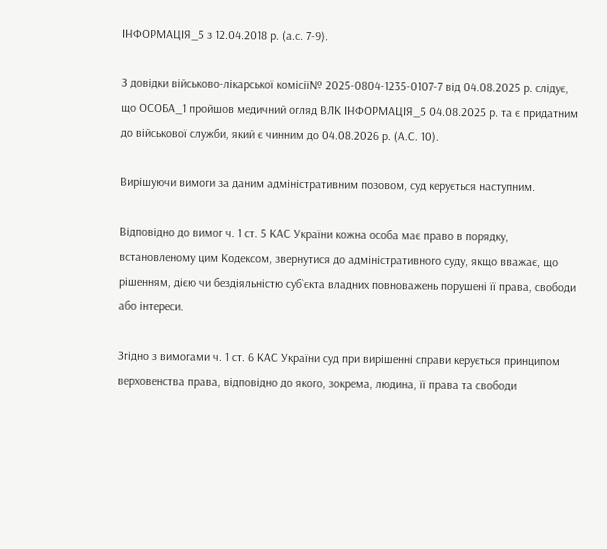ІНФОРМАЦІЯ_5 з 12.04.2018 р. (а.с. 7-9).

З довідки військово-лікарської комісії№ 2025-0804-1235-0107-7 від 04.08.2025 р. слідує, що ОСОБА_1 пройшов медичний огляд ВЛК ІНФОРМАЦІЯ_5 04.08.2025 р. та є придатним до військової служби, який є чинним до 04.08.2026 р. (А.С. 10).

Вирішуючи вимоги за даним адміністративним позовом, суд керується наступним.

Відповідно до вимог ч. 1 ст. 5 КАС України кожна особа має право в порядку, встановленому цим Кодексом, звернутися до адміністративного суду, якщо вважає, що рішенням, дією чи бездіяльністю суб`єкта владних повноважень порушені її права, свободи або інтереси.

Згідно з вимогами ч. 1 ст. 6 КАС України суд при вирішенні справи керується принципом верховенства права, відповідно до якого, зокрема, людина, її права та свободи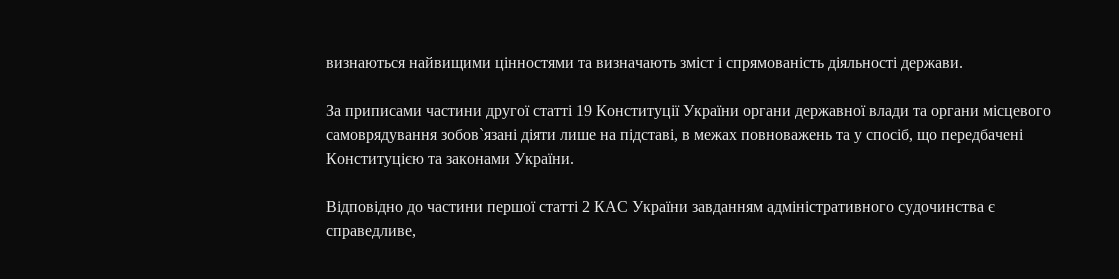визнаються найвищими цінностями та визначають зміст і спрямованість діяльності держави.

За приписами частини другої статті 19 Конституції України органи державної влади та органи місцевого самоврядування зобов`язані діяти лише на підставі, в межах повноважень та у спосіб, що передбачені Конституцією та законами України.

Відповідно до частини першої статті 2 КАС України завданням адміністративного судочинства є справедливе,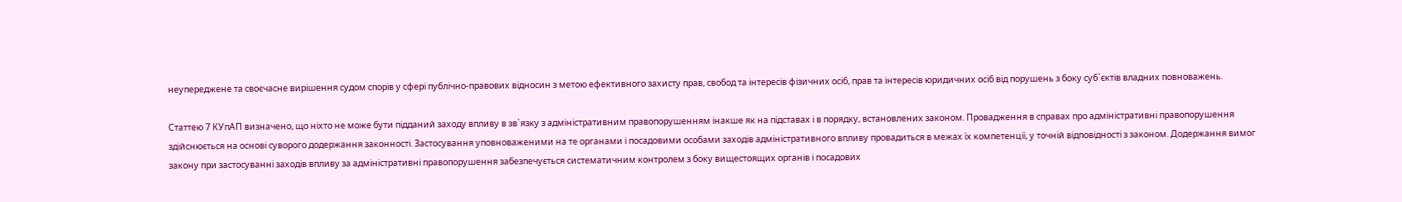неупереджене та своєчасне вирішення судом спорів у сфері публічно-правових відносин з метою ефективного захисту прав, свобод та інтересів фізичних осіб, прав та інтересів юридичних осіб від порушень з боку суб`єктів владних повноважень.

Статтею 7 КУпАП визначено, що ніхто не може бути підданий заходу впливу в зв`язку з адміністративним правопорушенням інакше як на підставах і в порядку, встановлених законом. Провадження в справах про адміністративні правопорушення здійснюється на основі суворого додержання законності. Застосування уповноваженими на те органами і посадовими особами заходів адміністративного впливу провадиться в межах їх компетенції, у точній відповідності з законом. Додержання вимог закону при застосуванні заходів впливу за адміністративні правопорушення забезпечується систематичним контролем з боку вищестоящих органів і посадових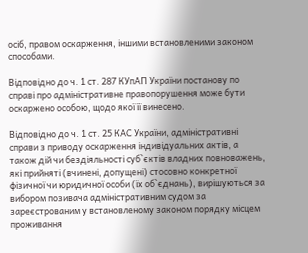осіб, правом оскарження, іншими встановленими законом способами.

Відповідно до ч. 1 ст. 287 КУпАП України постанову по справі про адміністративне правопорушення може бути оскаржено особою, щодо якої її винесено.

Відповідно до ч. 1 ст. 25 КАС України, адміністративні справи з приводу оскарження індивідуальних актів, а також дій чи бездіяльності суб`єктів владних повноважень, які прийняті (вчинені, допущені) стосовно конкретної фізичної чи юридичної особи (їх об`єднань), вирішуються за вибором позивача адміністративним судом за зареєстрованим у встановленому законом порядку місцем проживання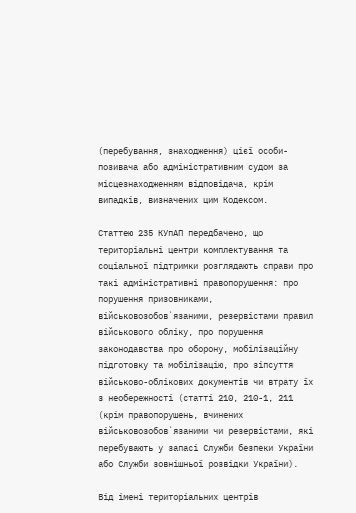(перебування, знаходження) цієї особи-позивача або адміністративним судом за місцезнаходженням відповідача, крім випадків, визначених цим Кодексом.

Статтею 235 КУпАП передбачено, що територіальні центри комплектування та соціальної підтримки розглядають справи про такі адміністративні правопорушення: про порушення призовниками, військовозобов`язаними, резервістами правил військового обліку, про порушення законодавства про оборону, мобілізаційну підготовку та мобілізацію, про зіпсуття військово-облікових документів чи втрату їх з необережності (статті 210, 210-1, 211 (крім правопорушень, вчинених військовозобов`язаними чи резервістами, які перебувають у запасі Служби безпеки України або Служби зовнішньої розвідки України).

Від імені територіальних центрів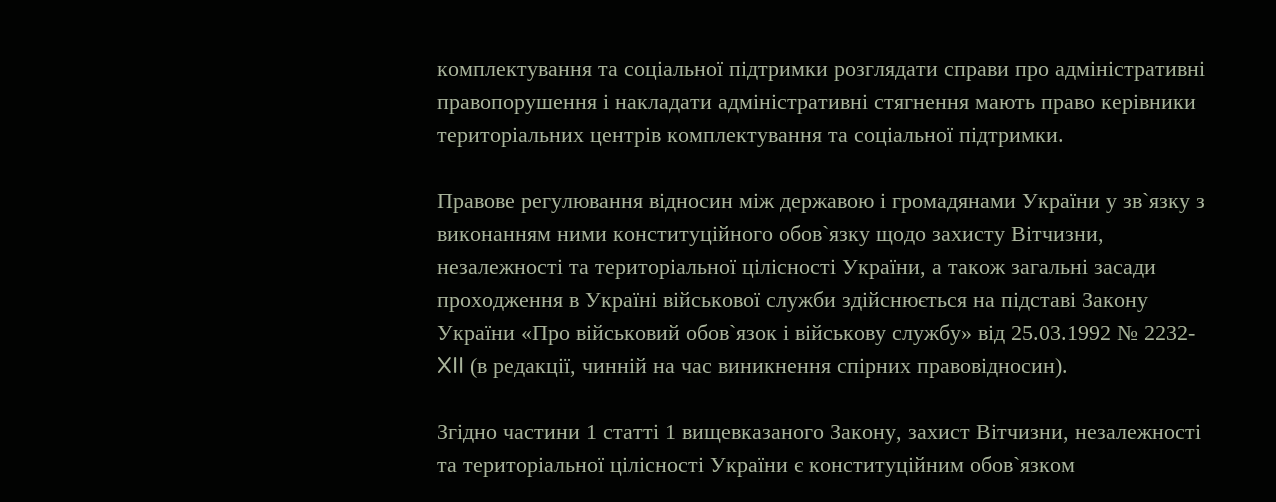комплектування та соціальної підтримки розглядати справи про адміністративні правопорушення і накладати адміністративні стягнення мають право керівники територіальних центрів комплектування та соціальної підтримки.

Правове регулювання відносин між державою і громадянами України у зв`язку з виконанням ними конституційного обов`язку щодо захисту Вітчизни, незалежності та територіальної цілісності України, а також загальні засади проходження в Україні військової служби здійснюється на підставі Закону України «Про військовий обов`язок і військову службу» від 25.03.1992 № 2232-XII (в редакції, чинній на час виникнення спірних правовідносин).

Згідно частини 1 статті 1 вищевказаного Закону, захист Вітчизни, незалежності та територіальної цілісності України є конституційним обов`язком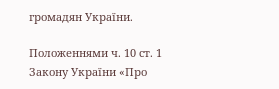громадян України.

Положеннями ч. 10 ст. 1 Закону України «Про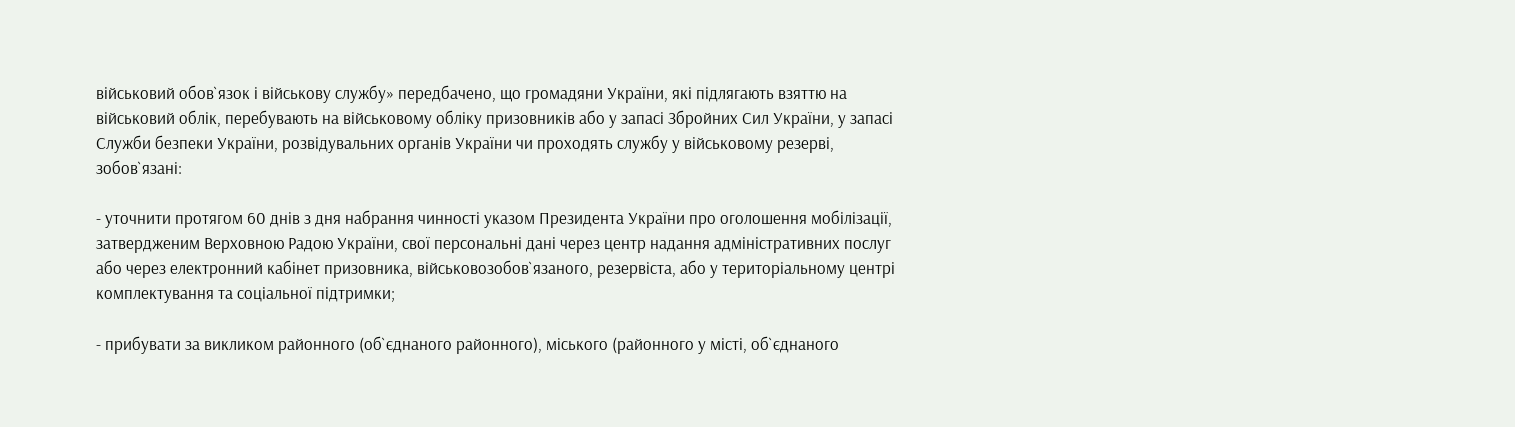військовий обов`язок і військову службу» передбачено, що громадяни України, які підлягають взяттю на військовий облік, перебувають на військовому обліку призовників або у запасі Збройних Сил України, у запасі Служби безпеки України, розвідувальних органів України чи проходять службу у військовому резерві, зобов`язані:

- уточнити протягом 60 днів з дня набрання чинності указом Президента України про оголошення мобілізації, затвердженим Верховною Радою України, свої персональні дані через центр надання адміністративних послуг або через електронний кабінет призовника, військовозобов`язаного, резервіста, або у територіальному центрі комплектування та соціальної підтримки;

- прибувати за викликом районного (об`єднаного районного), міського (районного у місті, об`єднаного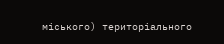міського) територіального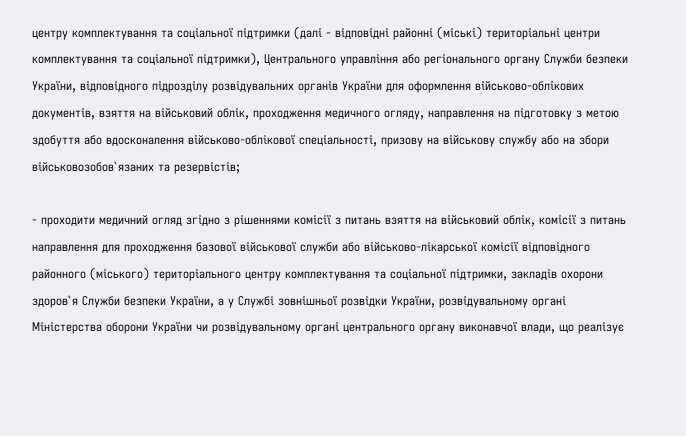центру комплектування та соціальної підтримки (далі - відповідні районні (міські) територіальні центри комплектування та соціальної підтримки), Центрального управління або регіонального органу Служби безпеки України, відповідного підрозділу розвідувальних органів України для оформлення військово-облікових документів, взяття на військовий облік, проходження медичного огляду, направлення на підготовку з метою здобуття або вдосконалення військово-облікової спеціальності, призову на військову службу або на збори військовозобов`язаних та резервістів;

- проходити медичний огляд згідно з рішеннями комісії з питань взяття на військовий облік, комісії з питань направлення для проходження базової військової служби або військово-лікарської комісії відповідного районного (міського) територіального центру комплектування та соціальної підтримки, закладів охорони здоров`я Служби безпеки України, а у Службі зовнішньої розвідки України, розвідувальному органі Міністерства оборони України чи розвідувальному органі центрального органу виконавчої влади, що реалізує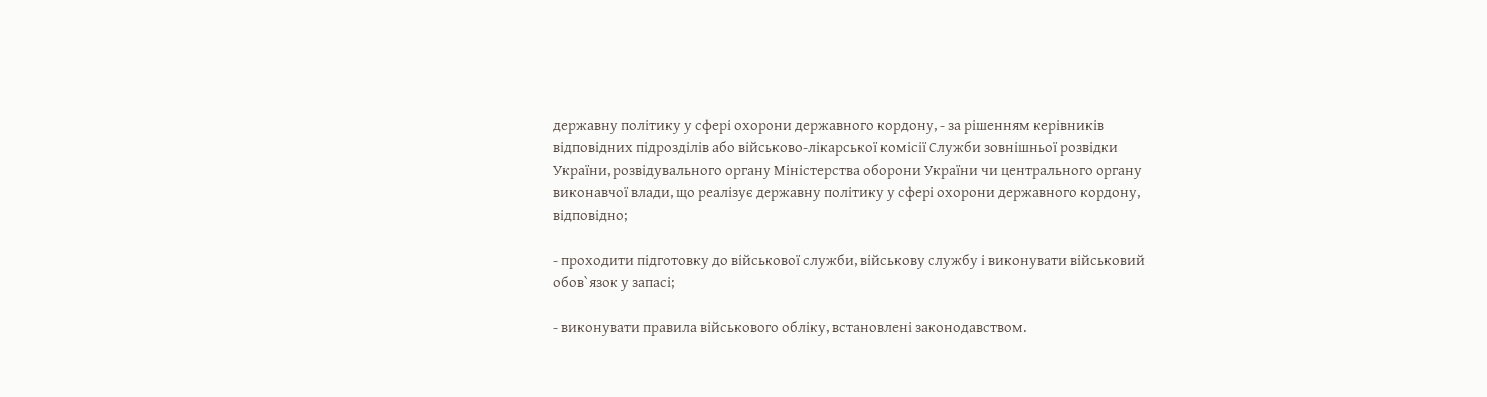державну політику у сфері охорони державного кордону, - за рішенням керівників відповідних підрозділів або військово-лікарської комісії Служби зовнішньої розвідки України, розвідувального органу Міністерства оборони України чи центрального органу виконавчої влади, що реалізує державну політику у сфері охорони державного кордону, відповідно;

- проходити підготовку до військової служби, військову службу і виконувати військовий обов`язок у запасі;

- виконувати правила військового обліку, встановлені законодавством.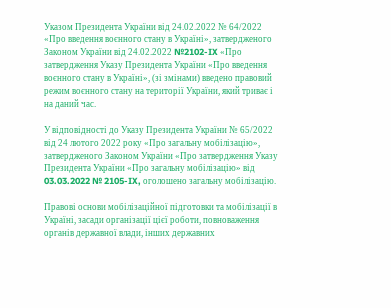Указом Президента України від 24.02.2022 № 64/2022 «Про введення воєнного стану в Україні», затвердженого Законом України від 24.02.2022 №2102-IX «Про затвердження Указу Президента України «Про введення воєнного стану в Україні», (зі змінами) введено правовий режим воєнного стану на території України, який триває і на даний час.

У відповідності до Указу Президента України № 65/2022 від 24 лютого 2022 року «Про загальну мобілізацію», затвердженого Законом України «Про затвердження Указу Президента України «Про загальну мобілізацію» від 03.03.2022 № 2105-IX, оголошено загальну мобілізацію.

Правові основи мобілізаційної підготовки та мобілізації в Україні, засади організації цієї роботи, повноваження органів державної влади, інших державних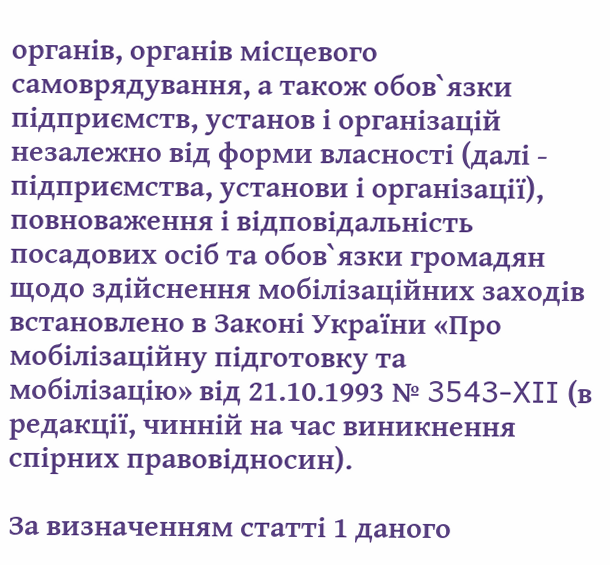органів, органів місцевого самоврядування, а також обов`язки підприємств, установ і організацій незалежно від форми власності (далі - підприємства, установи і організації), повноваження і відповідальність посадових осіб та обов`язки громадян щодо здійснення мобілізаційних заходів встановлено в Законі України «Про мобілізаційну підготовку та мобілізацію» від 21.10.1993 № 3543-XII (в редакції, чинній на час виникнення спірних правовідносин).

За визначенням статті 1 даного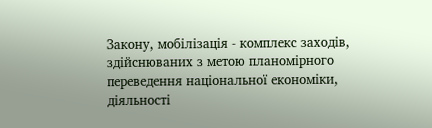Закону, мобілізація - комплекс заходів, здійснюваних з метою планомірного переведення національної економіки, діяльності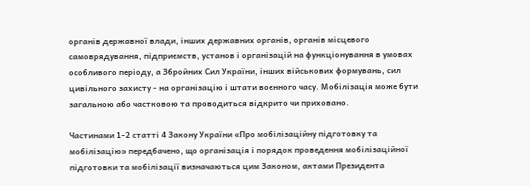органів державної влади, інших державних органів, органів місцевого самоврядування, підприємств, установ і організацій на функціонування в умовах особливого періоду, а Збройних Сил України, інших військових формувань, сил цивільного захисту - на організацію і штати воєнного часу. Мобілізація може бути загальною або частковою та проводиться відкрито чи приховано.

Частинами 1-2 статті 4 Закону України «Про мобілізаційну підготовку та мобілізацію» передбачено, що організація і порядок проведення мобілізаційної підготовки та мобілізації визначаються цим Законом, актами Президента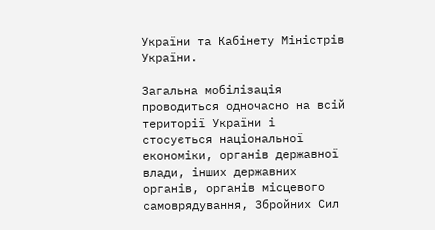України та Кабінету Міністрів України.

Загальна мобілізація проводиться одночасно на всій території України і стосується національної економіки, органів державної влади, інших державних органів, органів місцевого самоврядування, Збройних Сил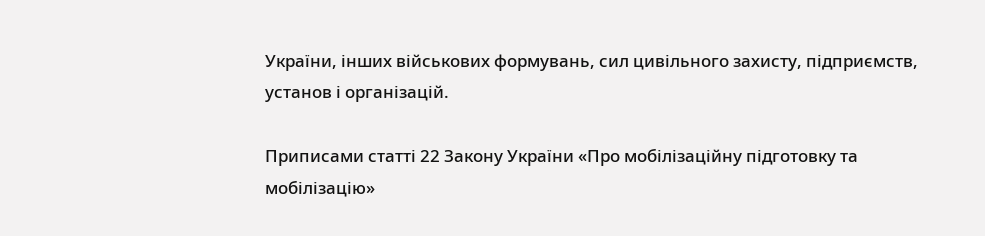України, інших військових формувань, сил цивільного захисту, підприємств, установ і організацій.

Приписами статті 22 Закону України «Про мобілізаційну підготовку та мобілізацію»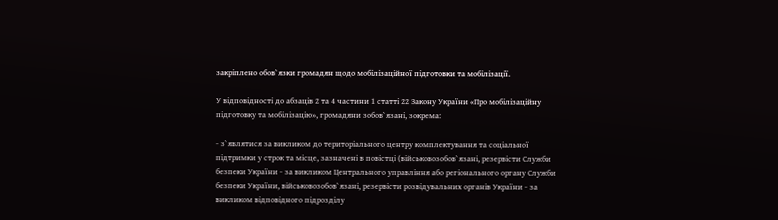закріплено обов`язки громадян щодо мобілізаційної підготовки та мобілізації.

У відповідності до абзаців 2 та 4 частини 1 статті 22 Закону України «Про мобілізаційну підготовку та мобілізацію», громадяни зобов`язані, зокрема:

- з`являтися за викликом до територіального центру комплектування та соціальної підтримки у строк та місце, зазначені в повістці (військовозобов`язані, резервісти Служби безпеки України - за викликом Центрального управління або регіонального органу Служби безпеки України, військовозобов`язані, резервісти розвідувальних органів України - за викликом відповідного підрозділу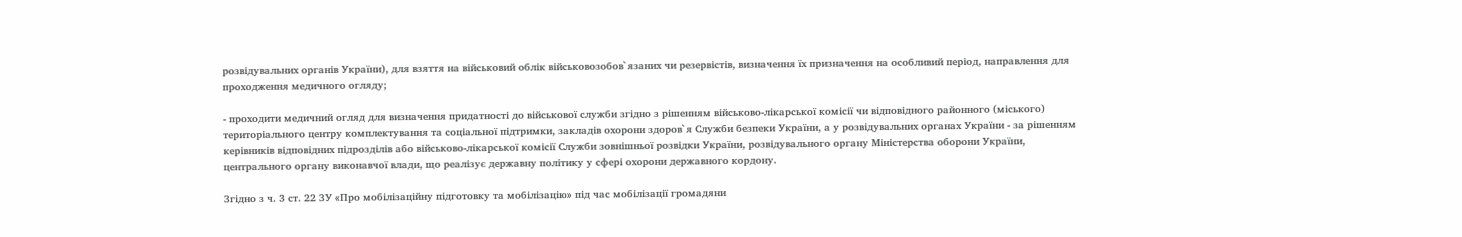розвідувальних органів України), для взяття на військовий облік військовозобов`язаних чи резервістів, визначення їх призначення на особливий період, направлення для проходження медичного огляду;

- проходити медичний огляд для визначення придатності до військової служби згідно з рішенням військово-лікарської комісії чи відповідного районного (міського) територіального центру комплектування та соціальної підтримки, закладів охорони здоров`я Служби безпеки України, а у розвідувальних органах України - за рішенням керівників відповідних підрозділів або військово-лікарської комісії Служби зовнішньої розвідки України, розвідувального органу Міністерства оборони України, центрального органу виконавчої влади, що реалізує державну політику у сфері охорони державного кордону.

Згідно з ч. 3 ст. 22 ЗУ «Про мобілізаційну підготовку та мобілізацію» під час мобілізації громадяни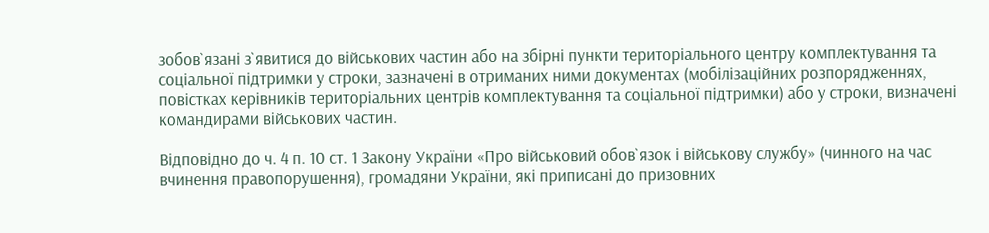зобов`язані з`явитися до військових частин або на збірні пункти територіального центру комплектування та соціальної підтримки у строки, зазначені в отриманих ними документах (мобілізаційних розпорядженнях, повістках керівників територіальних центрів комплектування та соціальної підтримки) або у строки, визначені командирами військових частин.

Відповідно до ч. 4 п. 10 ст. 1 Закону України «Про військовий обов`язок і військову службу» (чинного на час вчинення правопорушення), громадяни України, які приписані до призовних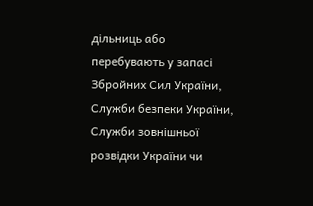дільниць або перебувають у запасі Збройних Сил України, Служби безпеки України, Служби зовнішньої розвідки України чи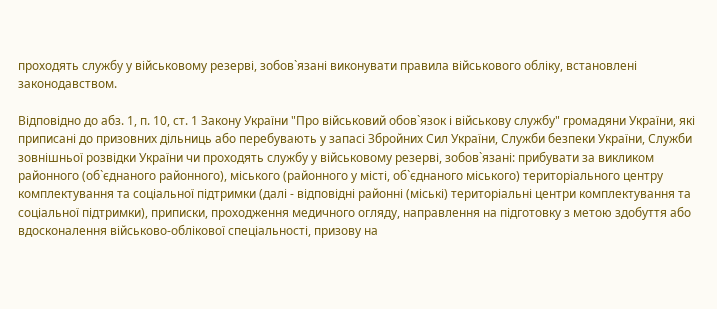проходять службу у військовому резерві, зобов`язані виконувати правила військового обліку, встановлені законодавством.

Відповідно до абз. 1, п. 10, ст. 1 Закону України "Про військовий обов`язок і військову службу" громадяни України, які приписані до призовних дільниць або перебувають у запасі Збройних Сил України, Служби безпеки України, Служби зовнішньої розвідки України чи проходять службу у військовому резерві, зобов`язані: прибувати за викликом районного (об`єднаного районного), міського (районного у місті, об`єднаного міського) територіального центру комплектування та соціальної підтримки (далі - відповідні районні (міські) територіальні центри комплектування та соціальної підтримки), приписки, проходження медичного огляду, направлення на підготовку з метою здобуття або вдосконалення військово-облікової спеціальності, призову на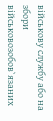військову службу або на збори військовозобов`язаних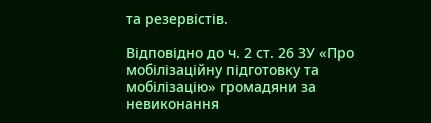та резервістів.

Відповідно до ч. 2 ст. 26 ЗУ «Про мобілізаційну підготовку та мобілізацію» громадяни за невиконання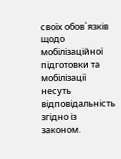своїх обов`язків щодо мобілізаційної підготовки та мобілізації несуть відповідальність згідно із законом.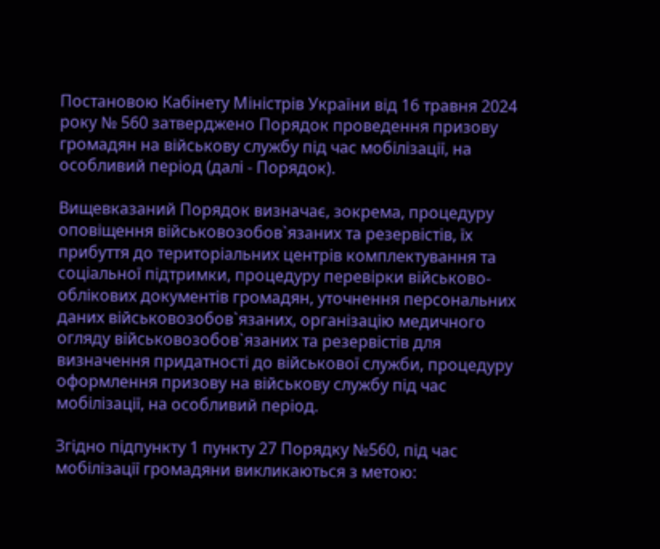Постановою Кабінету Міністрів України від 16 травня 2024 року № 560 затверджено Порядок проведення призову громадян на військову службу під час мобілізації, на особливий період (далі - Порядок).

Вищевказаний Порядок визначає, зокрема, процедуру оповіщення військовозобов`язаних та резервістів, їх прибуття до територіальних центрів комплектування та соціальної підтримки, процедуру перевірки військово-облікових документів громадян, уточнення персональних даних військовозобов`язаних, організацію медичного огляду військовозобов`язаних та резервістів для визначення придатності до військової служби, процедуру оформлення призову на військову службу під час мобілізації, на особливий період.

Згідно підпункту 1 пункту 27 Порядку №560, під час мобілізації громадяни викликаються з метою: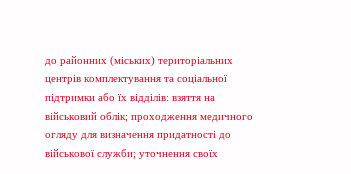до районних (міських) територіальних центрів комплектування та соціальної підтримки або їх відділів: взяття на військовий облік; проходження медичного огляду для визначення придатності до військової служби; уточнення своїх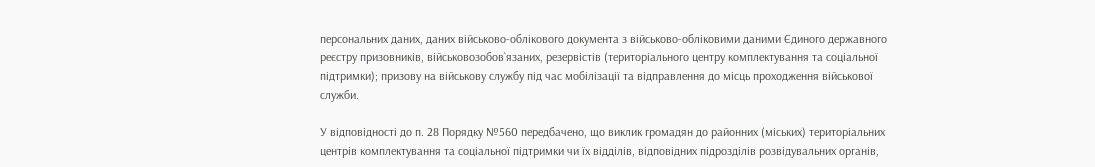персональних даних, даних військово-облікового документа з військово-обліковими даними Єдиного державного реєстру призовників, військовозобов`язаних, резервістів (територіального центру комплектування та соціальної підтримки); призову на військову службу під час мобілізації та відправлення до місць проходження військової служби.

У відповідності до п. 28 Порядку №560 передбачено, що виклик громадян до районних (міських) територіальних центрів комплектування та соціальної підтримки чи їх відділів, відповідних підрозділів розвідувальних органів,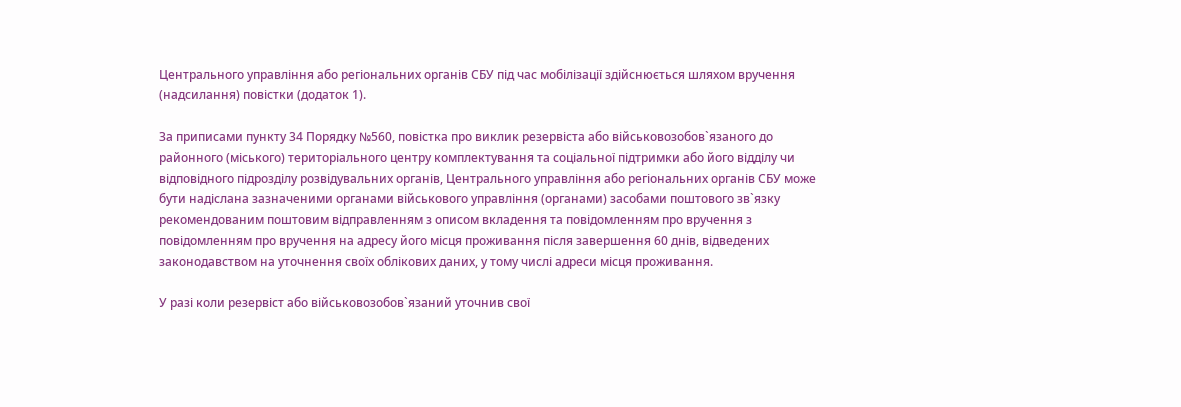Центрального управління або регіональних органів СБУ під час мобілізації здійснюється шляхом вручення (надсилання) повістки (додаток 1).

За приписами пункту 34 Порядку №560, повістка про виклик резервіста або військовозобов`язаного до районного (міського) територіального центру комплектування та соціальної підтримки або його відділу чи відповідного підрозділу розвідувальних органів, Центрального управління або регіональних органів СБУ може бути надіслана зазначеними органами військового управління (органами) засобами поштового зв`язку рекомендованим поштовим відправленням з описом вкладення та повідомленням про вручення з повідомленням про вручення на адресу його місця проживання після завершення 60 днів, відведених законодавством на уточнення своїх облікових даних, у тому числі адреси місця проживання.

У разі коли резервіст або військовозобов`язаний уточнив свої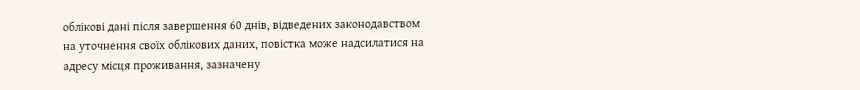облікові дані після завершення 60 днів, відведених законодавством на уточнення своїх облікових даних, повістка може надсилатися на адресу місця проживання, зазначену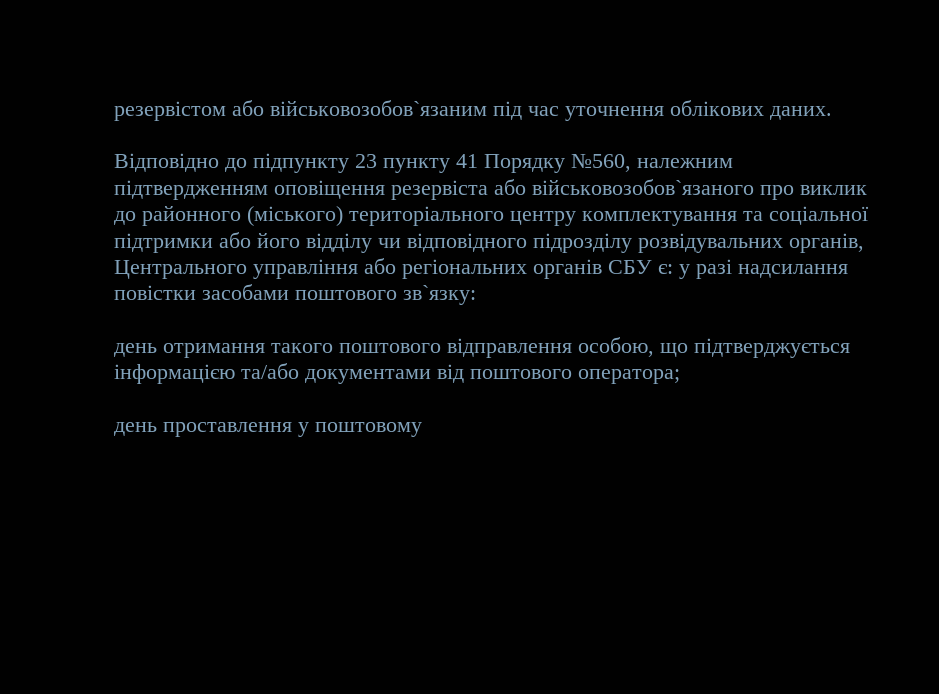резервістом або військовозобов`язаним під час уточнення облікових даних.

Відповідно до підпункту 23 пункту 41 Порядку №560, належним підтвердженням оповіщення резервіста або військовозобов`язаного про виклик до районного (міського) територіального центру комплектування та соціальної підтримки або його відділу чи відповідного підрозділу розвідувальних органів, Центрального управління або регіональних органів СБУ є: у разі надсилання повістки засобами поштового зв`язку:

день отримання такого поштового відправлення особою, що підтверджується інформацією та/або документами від поштового оператора;

день проставлення у поштовому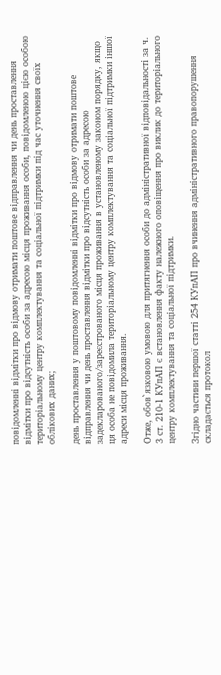повідомленні відмітки про відмову отримати поштове відправлення чи день проставлення відмітки про відсутність особи за адресою місця проживання особи, повідомленою цією особою територіальному центру комплектування та соціальної підтримки під час уточнення своїх облікових даних;

день проставлення у поштовому повідомленні відмітки про відмову отримати поштове відправлення чи день проставлення відмітки про відсутність особи за адресою задекларованого/зареєстрованого місця проживання в установленому законом порядку, якщо ця особа не повідомила територіальному центру комплектування та соціальної підтримки іншої адреси місця проживання.

Отже, обов`язковою умовою для притягнення особи до адміністративної відповідальності за ч. 3 ст. 210-1 КУпАП є встановлення факту належного оповіщення про виклик до територіального центру комплектування та соціальної підтримки.

Згідно частини першої статті 254 КУпАП про вчинення адміністративного правопорушення складається протокол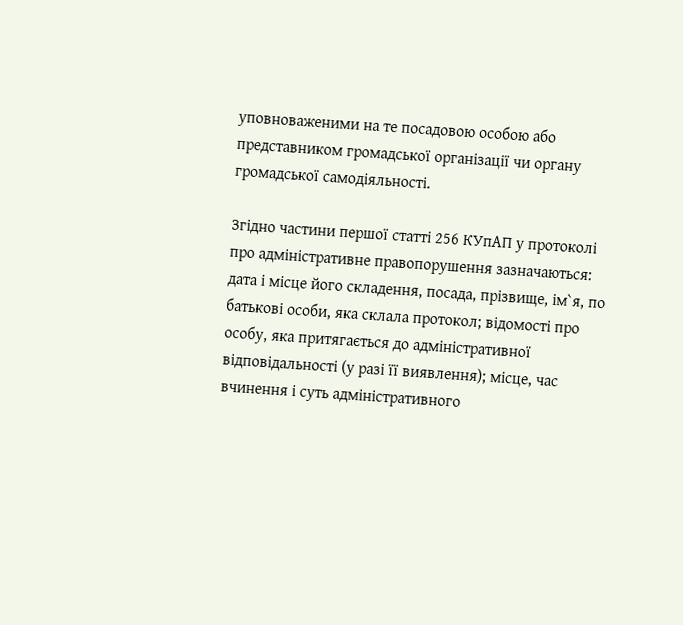уповноваженими на те посадовою особою або представником громадської організації чи органу громадської самодіяльності.

Згідно частини першої статті 256 КУпАП у протоколі про адміністративне правопорушення зазначаються: дата і місце його складення, посада, прізвище, ім`я, по батькові особи, яка склала протокол; відомості про особу, яка притягається до адміністративної відповідальності (у разі її виявлення); місце, час вчинення і суть адміністративного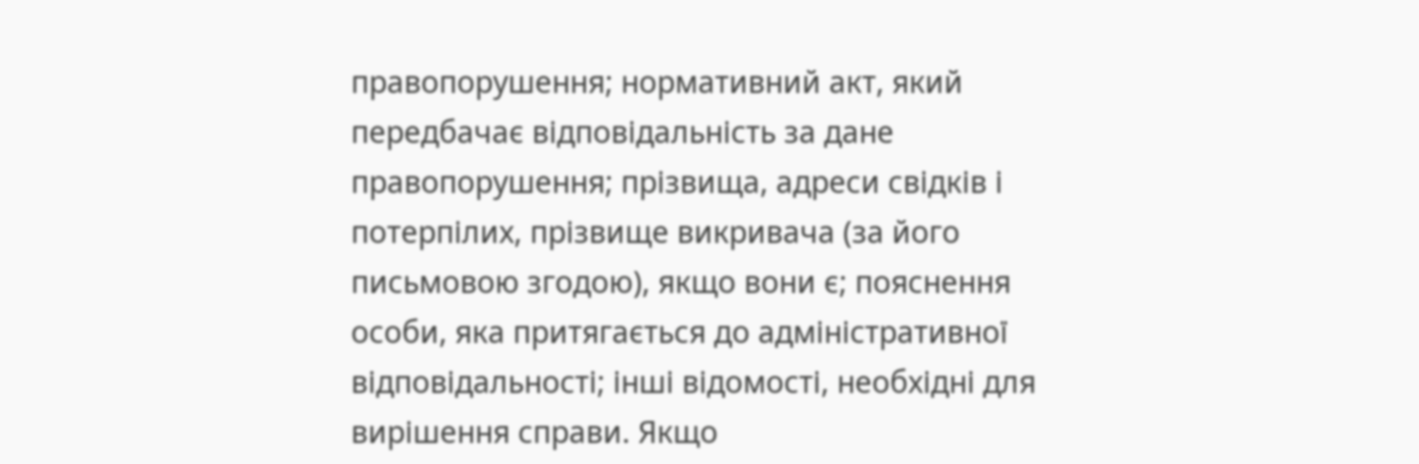правопорушення; нормативний акт, який передбачає відповідальність за дане правопорушення; прізвища, адреси свідків і потерпілих, прізвище викривача (за його письмовою згодою), якщо вони є; пояснення особи, яка притягається до адміністративної відповідальності; інші відомості, необхідні для вирішення справи. Якщо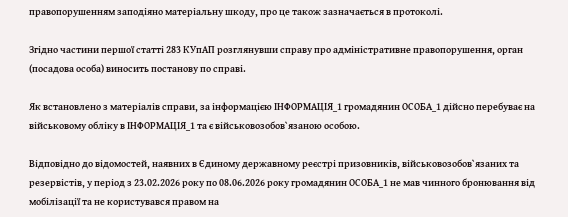правопорушенням заподіяно матеріальну шкоду, про це також зазначається в протоколі.

Згідно частини першої статті 283 КУпАП розглянувши справу про адміністративне правопорушення, орган (посадова особа) виносить постанову по справі.

Як встановлено з матеріалів справи, за інформацією ІНФОРМАЦІЯ_1 громадянин ОСОБА_1 дійсно перебуває на військовому обліку в ІНФОРМАЦІЯ_1 та є військовозобов`язаною особою.

Відповідно до відомостей, наявних в Єдиному державному реєстрі призовників, військовозобов`язаних та резервістів, у період з 23.02.2026 року по 08.06.2026 року громадянин ОСОБА_1 не мав чинного бронювання від мобілізації та не користувався правом на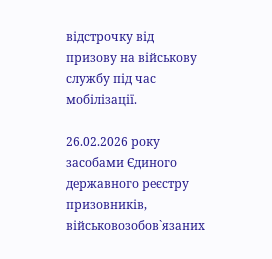відстрочку від призову на військову службу під час мобілізації.

26.02.2026 року засобами Єдиного державного реєстру призовників, військовозобов`язаних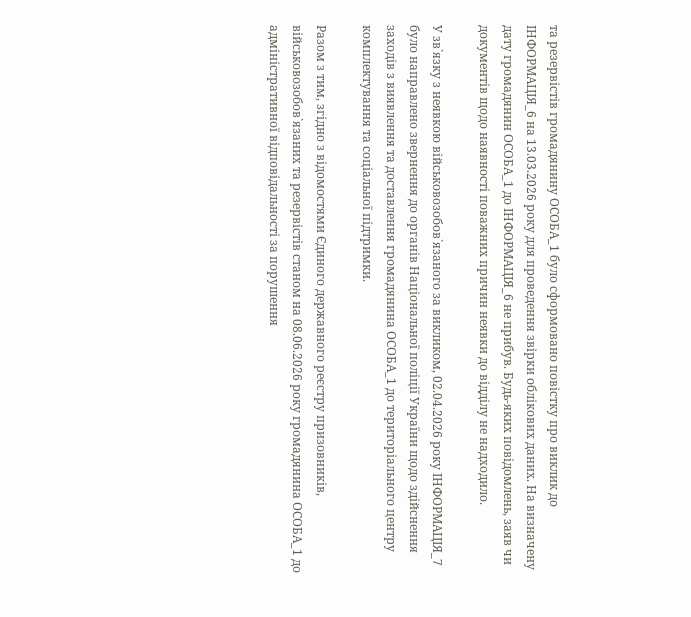та резервістів громадянину ОСОБА_1 було сформовано повістку про виклик до ІНФОРМАЦІЯ_6 на 13.03.2026 року для проведення звірки облікових даних. На визначену дату громадянин ОСОБА_1 до ІНФОРМАЦІЯ_6 не прибув. Будь-яких повідомлень, заяв чи документів щодо наявності поважних причин неявки до відділу не надходило.

У зв`язку з неявкою військовозобов`язаного за викликом, 02.04.2026 року ІНФОРМАЦІЯ_7 було направлено звернення до органів Національної поліції України щодо здійснення заходів з виявлення та доставлення громадянина ОСОБА_1 до територіального центру комплектування та соціальної підтримки.

Разом з тим, згідно з відомостями Єдиного державного реєстру призовників, військовозобов`язаних та резервістів станом на 08.06.2026 року громадянина ОСОБА_1 до адміністративної відповідальності за порушення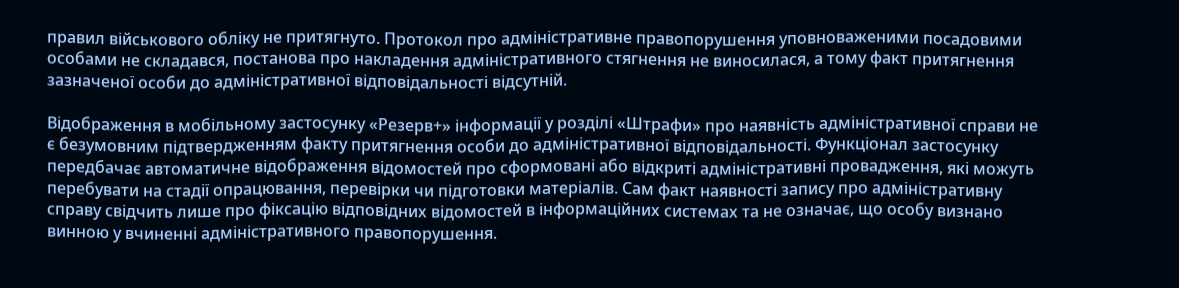правил військового обліку не притягнуто. Протокол про адміністративне правопорушення уповноваженими посадовими особами не складався, постанова про накладення адміністративного стягнення не виносилася, а тому факт притягнення зазначеної особи до адміністративної відповідальності відсутній.

Відображення в мобільному застосунку «Резерв+» інформації у розділі «Штрафи» про наявність адміністративної справи не є безумовним підтвердженням факту притягнення особи до адміністративної відповідальності. Функціонал застосунку передбачає автоматичне відображення відомостей про сформовані або відкриті адміністративні провадження, які можуть перебувати на стадії опрацювання, перевірки чи підготовки матеріалів. Сам факт наявності запису про адміністративну справу свідчить лише про фіксацію відповідних відомостей в інформаційних системах та не означає, що особу визнано винною у вчиненні адміністративного правопорушення.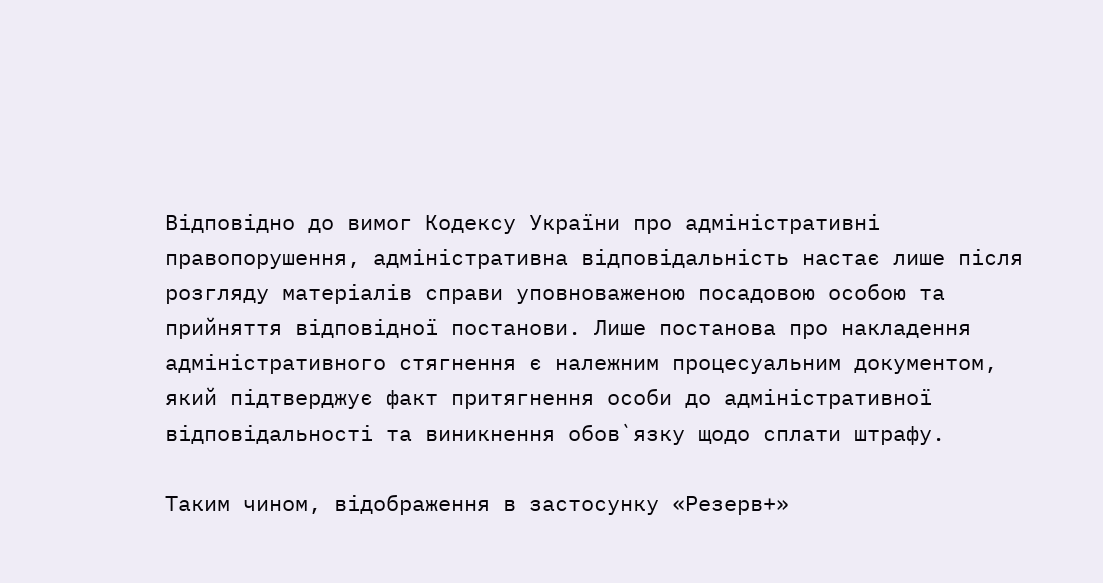Відповідно до вимог Кодексу України про адміністративні правопорушення, адміністративна відповідальність настає лише після розгляду матеріалів справи уповноваженою посадовою особою та прийняття відповідної постанови. Лише постанова про накладення адміністративного стягнення є належним процесуальним документом, який підтверджує факт притягнення особи до адміністративної відповідальності та виникнення обов`язку щодо сплати штрафу.

Таким чином, відображення в застосунку «Резерв+»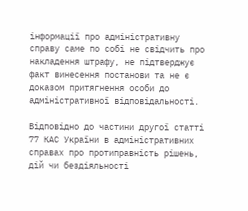інформації про адміністративну справу саме по собі не свідчить про накладення штрафу, не підтверджує факт винесення постанови та не є доказом притягнення особи до адміністративної відповідальності.

Відповідно до частини другої статті 77 КАС України в адміністративних справах про протиправність рішень, дій чи бездіяльності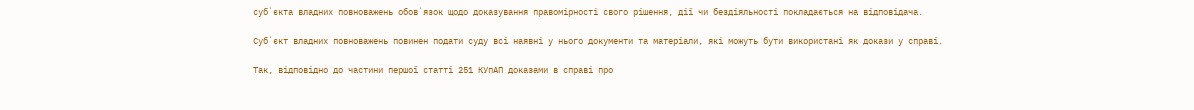суб`єкта владних повноважень обов`язок щодо доказування правомірності свого рішення, дії чи бездіяльності покладається на відповідача.

Суб`єкт владних повноважень повинен подати суду всі наявні у нього документи та матеріали, які можуть бути використані як докази у справі.

Так, відповідно до частини першої статті 251 КУпАП доказами в справі про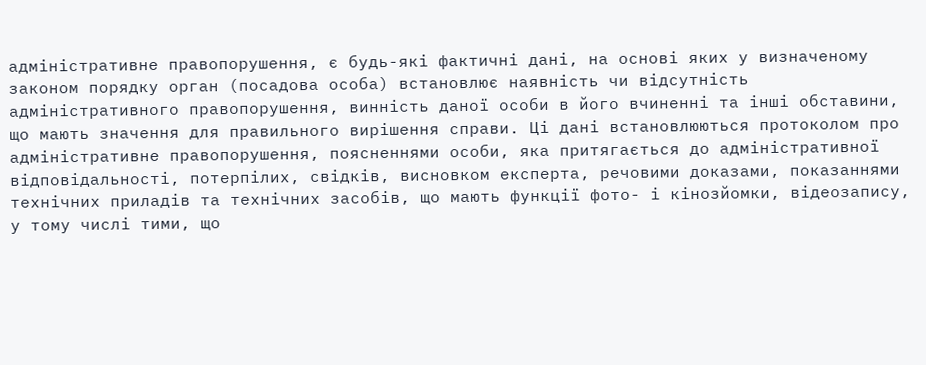адміністративне правопорушення, є будь-які фактичні дані, на основі яких у визначеному законом порядку орган (посадова особа) встановлює наявність чи відсутність адміністративного правопорушення, винність даної особи в його вчиненні та інші обставини, що мають значення для правильного вирішення справи. Ці дані встановлюються протоколом про адміністративне правопорушення, поясненнями особи, яка притягається до адміністративної відповідальності, потерпілих, свідків, висновком експерта, речовими доказами, показаннями технічних приладів та технічних засобів, що мають функції фото- і кінозйомки, відеозапису, у тому числі тими, що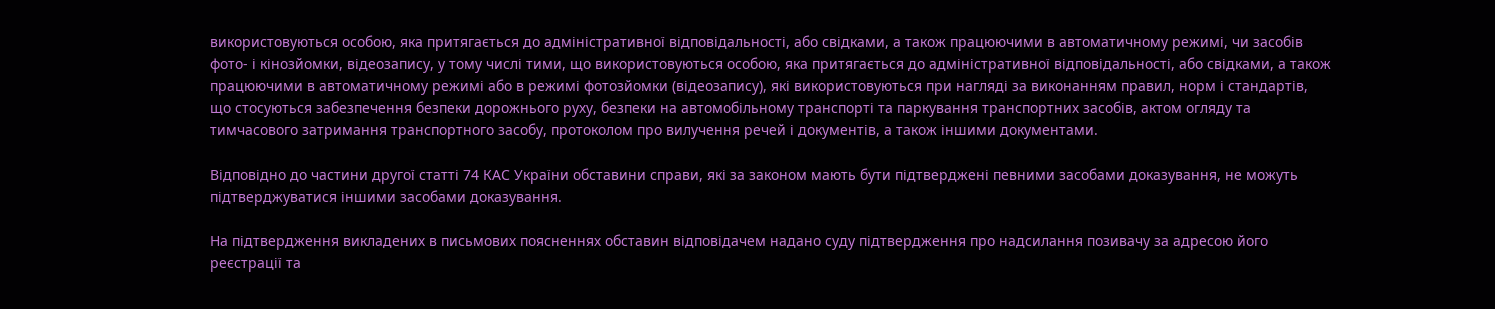використовуються особою, яка притягається до адміністративної відповідальності, або свідками, а також працюючими в автоматичному режимі, чи засобів фото- і кінозйомки, відеозапису, у тому числі тими, що використовуються особою, яка притягається до адміністративної відповідальності, або свідками, а також працюючими в автоматичному режимі або в режимі фотозйомки (відеозапису), які використовуються при нагляді за виконанням правил, норм і стандартів, що стосуються забезпечення безпеки дорожнього руху, безпеки на автомобільному транспорті та паркування транспортних засобів, актом огляду та тимчасового затримання транспортного засобу, протоколом про вилучення речей і документів, а також іншими документами.

Відповідно до частини другої статті 74 КАС України обставини справи, які за законом мають бути підтверджені певними засобами доказування, не можуть підтверджуватися іншими засобами доказування.

На підтвердження викладених в письмових поясненнях обставин відповідачем надано суду підтвердження про надсилання позивачу за адресою його реєстрації та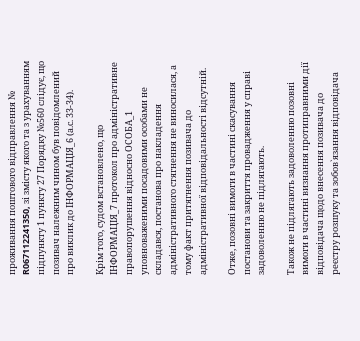проживання поштового відправлення № R067112241350, зі змісту якого та з урахуванням підпункту 1 пункту 27 Порядку №560 слідує, що позивач належним чином був повідомлений про виклик до ІНФОРМАЦІЯ_6 (а.с. 33-34).

Крім того, судом встановлено, що ІНФОРМАЦІЯ_7 протокол про адміністративне правопорушення відносно ОСОБА_1 уповноваженими посадовими особами не складався, постанова про накладення адміністративного стягнення не виносилася, а тому факт притягнення позивача до адміністративної відповідальності відсутній.

Отже, позовні вимоги в частині скасування постанови та закриття провадження у справі задоволенню не підлягають.

Також не підлягають задоволенню позовні вимоги в частині визнання протиправними дії відповідача щодо внесення позивача до реєстру розшуку та зобов`язання відповідача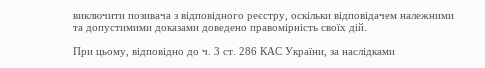виключити позивача з відповідного реєстру, оскільки відповідачем належними та допустимими доказами доведено правомірність своїх дій.

При цьому, відповідно до ч. 3 ст. 286 КАС України, за наслідками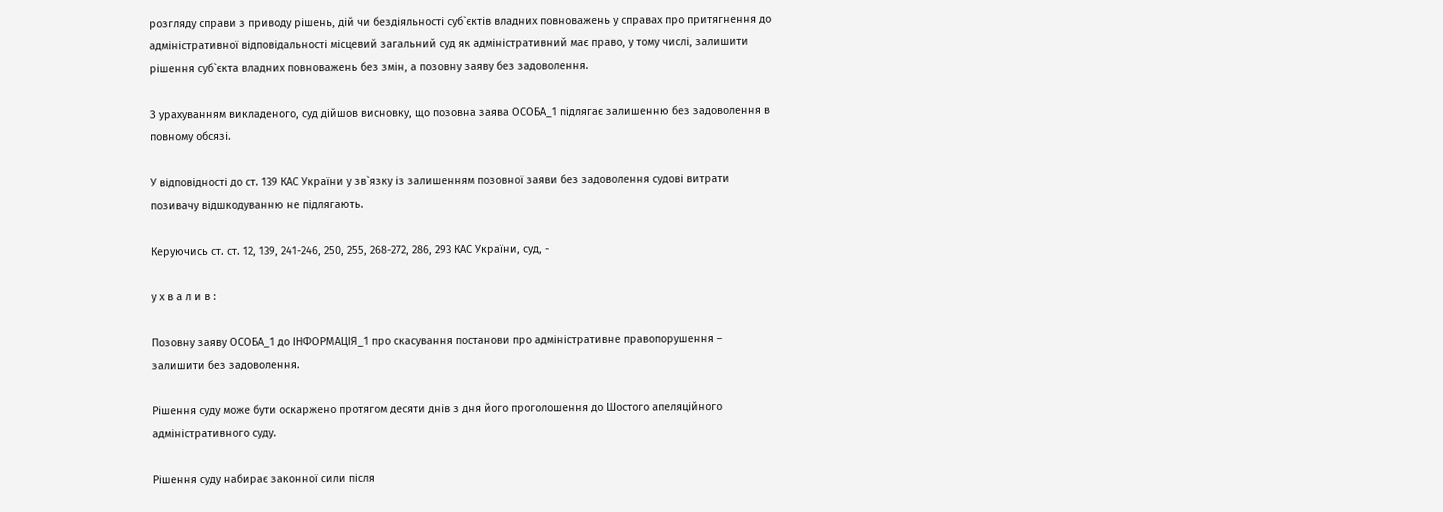розгляду справи з приводу рішень, дій чи бездіяльності суб`єктів владних повноважень у справах про притягнення до адміністративної відповідальності місцевий загальний суд як адміністративний має право, у тому числі, залишити рішення суб`єкта владних повноважень без змін, а позовну заяву без задоволення.

З урахуванням викладеного, суд дійшов висновку, що позовна заява ОСОБА_1 підлягає залишенню без задоволення в повному обсязі.

У відповідності до ст. 139 КАС України у зв`язку із залишенням позовної заяви без задоволення судові витрати позивачу відшкодуванню не підлягають.

Керуючись ст. ст. 12, 139, 241-246, 250, 255, 268-272, 286, 293 КАС України, суд, -

у х в а л и в :

Позовну заяву ОСОБА_1 до ІНФОРМАЦІЯ_1 про скасування постанови про адміністративне правопорушення – залишити без задоволення.

Рішення суду може бути оскаржено протягом десяти днів з дня його проголошення до Шостого апеляційного адміністративного суду.

Рішення суду набирає законної сили після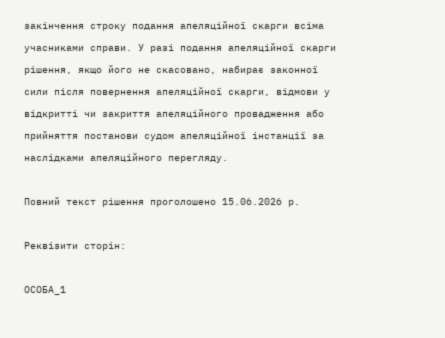закінчення строку подання апеляційної скарги всіма учасниками справи. У разі подання апеляційної скарги рішення, якщо його не скасовано, набирає законної сили після повернення апеляційної скарги, відмови у відкритті чи закриття апеляційного провадження або прийняття постанови судом апеляційної інстанції за наслідками апеляційного перегляду.

Повний текст рішення проголошено 15.06.2026 р.

Реквізити сторін:

ОСОБА_1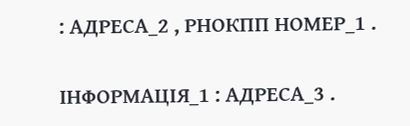: АДРЕСА_2 , РНОКПП НОМЕР_1 .

ІНФОРМАЦІЯ_1 : АДРЕСА_3 .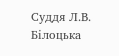Суддя Л.В. Білоцька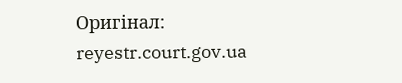Оригінал: reyestr.court.gov.ua